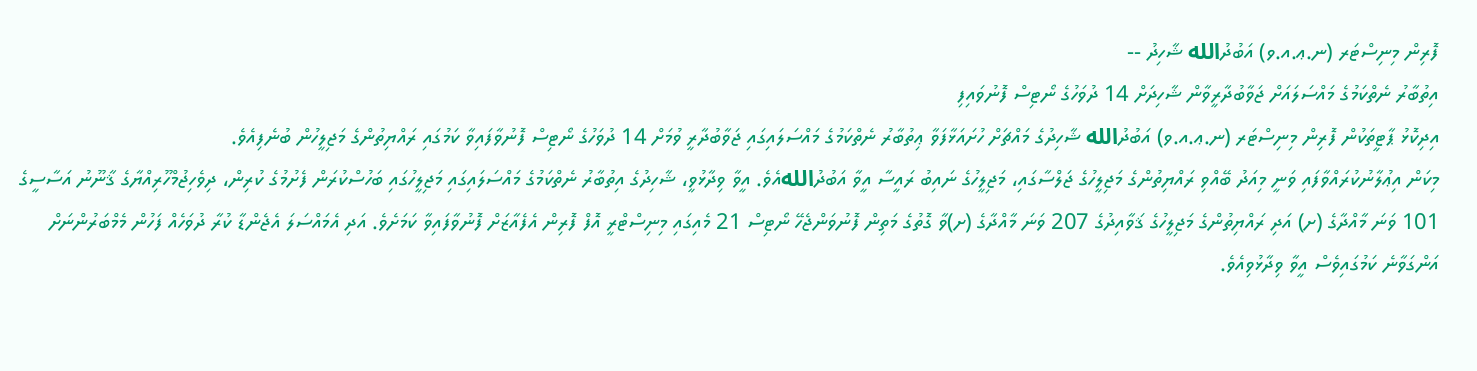ފޮރިން މިނިސްޓަރ (ނ.ޢ.އ.ވ) އަބުދުالله ޝާހިދު --
އިތުބާރު ނެތްކަމުގެ މައްސަލައަށް ޖަވާބުދާރީވާން ޝާހިދަށް 14 ދުވަހުގެ ނޯޓިސް ފޮނުވައިފި
އިދިކޮޅު ޕާޓީތަކުން ފޮރިން މިނިސްޓަރ (ނ.ޢ.އ.ވ) އަބުދުالله ޝާހިދުގެ މައްޗަށް ހުށައަޅާފަވާ ޢިތުބާރު ނެތްކަމުގެ މައްސަލައިގައި ޖަވާބުދާރީ ވުމަށް 14 ދުވަހުގެ ނޯޓިސް ފޮނުވާފައިވާ ކަމުގައި ރައްޔިތުންގެ މަޖިލީހުން ބުނެފިއެވެ.
މިކަން އިޢުލާނުކުރައްވާފައި ވަނީ މިއަދު ބޭއްވި ރައްޔިތުންގެ މަޖިލީހުގެ ޖަލްސާގައި، މަޖިލީހުގެ ނައިބު ރައީސާ އީވާ އަބުދުاللهއެވެ. އީވާ ވިދާޅުވީ، ޝާހިދުގެ އިތުބާރު ނެތްކަމުގެ މައްސަލައިގައި މަޖިލީހުގައި ބަހުސްކުރަން ފެށުމުގެ ކުރިން، ދިވެހިޖުމްހޫރިއްޔާގެ ޤާނޫނު އަސާސީގެ 101 ވަނަ މާއްދާގެ (ށ) އަދި ރައްޔިތުންގެ މަޖިލީހުގެ ޤަވާއިދުގެ 207 ވަނަ މާއްދާގެ (ށ)ވާ ގޮތުގެ މަތިން ފޮނުވަންޖެހޭ ނޯޓިސް 21 މެއިގައި މިނިސްޓްރީ އޮފް ފޮރިން އެފެއާޒަށް ފޮނުވާފައިވާ ކަމަށެވެ. އަދި އެމައްސަލަ އެޖެންޑާ ކުރާ ދުވަހެއް ފަހުން މެމްބަރުންނަށް އަންގަވާނެ ކަމުގައިވެސް އީވާ ވިދާޅުވިއެވެ.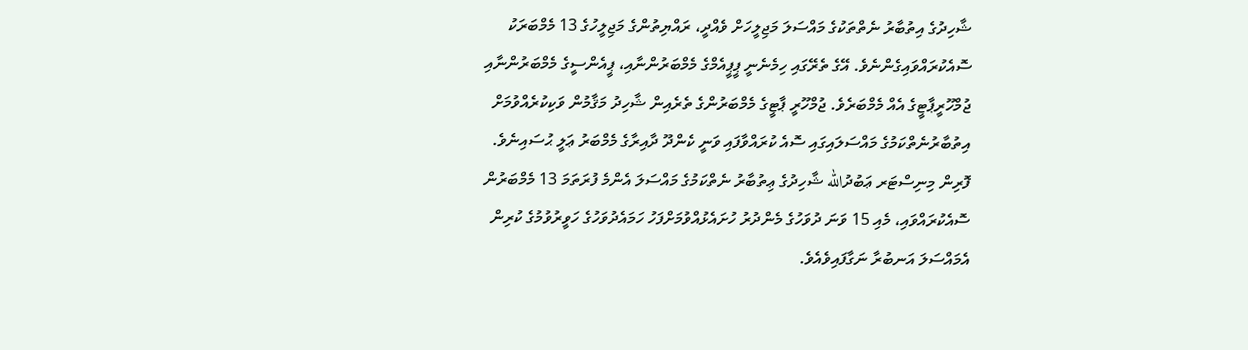ޝާހިދުގެ އިތުބާރު ނެތްތަކުގެ މައްސަލަ މަޖިލީހަށް ވެއްދީ، ރައްޔިތުންގެ މަޖިލީހުގެ 13 މެމްބަރަކު ސޮއެކުރައްވައިގެންނެވެ. އޭގެ ތެރޭގައި ހިމެނެނީ ޕީޕީއެމްގެ މެމްބަރުންނާއި، ޕީއެންސީގެ މެމްބަރުންނާއި ޖުމްހޫރީޕާޓީގެ އެއް މެމްބަރެވެ. ޖުމްހޫރީ ޕާޓީގެ މެމްބަރުންގެ ތެރެއިން ޝާހިދު މަޤާމުން ވަކިކުރެއްވުމަށް އިތުބާރުނެތްކަމުގެ މައްސަލައިގައި ސޮއެ ކުރައްވާފައި ވަނީ ކެންދޫ ދާއިރާގެ މެމްބަރު ޢަލީ ޙުސައިނެވެ.
ފޮރިން މިނިސްޓަރ ޢަބުދުالله ޝާހިދުގެ ޢިތުބާރު ނެތްކަމުގެ މައްސަލަ އެންމެ ފުރަތަމަ 13 މެމްބަރުން ސޮއެކުރައްވައި، މެއި 15 ވަނަ ދުވަހުގެ މެންދުރު ހުށައެޅުއްވުމަށްފަހު ހަމައެދުވަހުގެ ހަވީރުވުމުގެ ކުރިން އެމައްސަލަ އަނބުރާ ނަގާފައިވެއެވެ.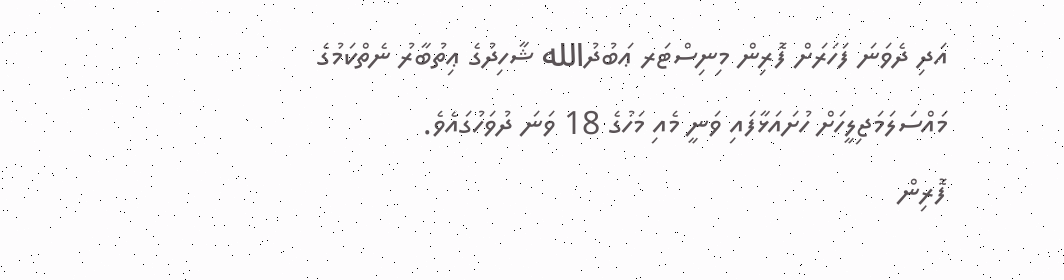އަދި ދެވަނަ ފަހަރަށް ފޮރިން މިނިސްޓަރ ޢަބުދުالله ޝާހިދުގެ ޢިތުބާރު ނެތްކަމުގެ މައްސަލަމަޖިލީހަށް ހުށައަޅާފައި ވަނީ މެއި މަހުގެ 18 ވަނަ ދުވަހުގައެވެ.
ފޮރިން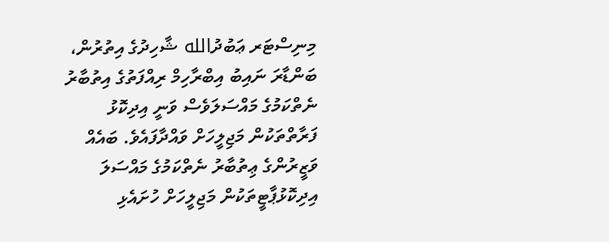މިނިސްޓަރ ޢަބުދުالله ޝާހިދުގެ އިތުރުން، ބަންޑާރަ ނައިބު އިބްރާހިމް ރިއްފަތުގެ އިތުބާރު ނެތްކަމުގެ މައްސަލަވެސް ވަނީ އިދިކޮޅު ފަރާތްތަކުން މަޖިލީހަށް ވައްދާފައެވެ. ބައެއް ވަޒީރުންގެ ޢިތުބާރު ނެތްކަމުގެ މައްސަލަ އިދިކޮޅުޕާޓީތަކުން މަޖިލީހަށް ހުށައެޅި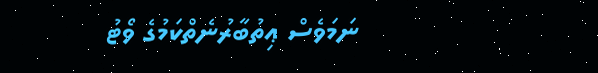ނަމަވެސް ޢިތުބާރުނެތްކަމުގެ ވޯޓު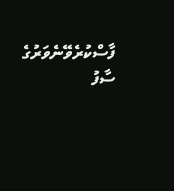ފާސްކުރެވޭނެވަރުގެ ސާފު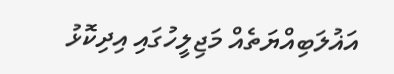އަޣުލަބިއްޔަތެއް މަޖިލީހުގައި އިދިކޮޅު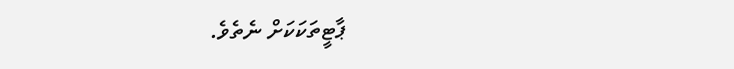ޕާޓީތަކަކަށް ނެތެވެ.